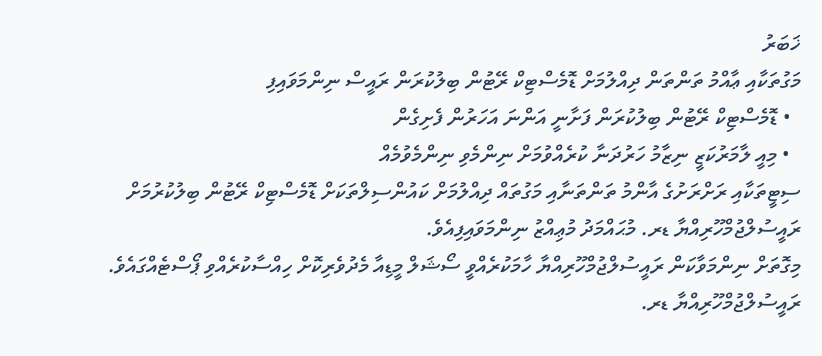ޚަބަރު
މަގުތަކާއި ޢާއްމު ތަންތަން ދިއްލުމަށް ޑޮމެސްޓިކް ރޭޓުން ބިލުކުރަން ރައީސް ނިންމަވައިފި
  • ޑޮމެސްޓިކް ރޭޓުން ބިލުކުރަން ފަށާނީ އަންނަ އަހަރުން ފެށިގެން
  • މިއީ ލާމަރުކަޒީ ނިޒާމު ހަރުދަނާ ކުރެއްވުމަށް ނިންމެވި ނިންމެވުމެއް
ސިޓީތަކާއި ރަށްރަށުގެ އާންމު ތަންތަނާއި މަގުތައް ދިއްލުމަށް ކައުންސިލްތަކަށް ޑޮމެސްޓިކް ރޭޓުން ބިލުކުރުމަށް ރައީސުލްޖުމްހޫރިއްޔާ ޑރ. މުޙައްމަދު މުޢިއްޒު ނިންމަވައިފިއެވެ.
މިގޮތަށް ނިންމަވާކަން ރައީސުލްޖުމްހޫރިއްޔާ ހާމަކުރެއްވީ ސޯޝަލް މީޑިއާ މެދުވެރިކޮށް ހިއްސާކުރެއްވި ޕޯސްޓެއްގައެވެ.
ރައީސުލްޖުމްހޫރިއްޔާ ޑރ.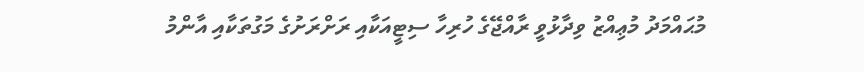މުޙައްމަދު މުޢިއްޒު ވިދާޅުވީ ރާއްޖޭގެ ހުރިހާ ސިޓީއަކާއި ރަށްރަށުގެ މަގުތަކާއި އާންމު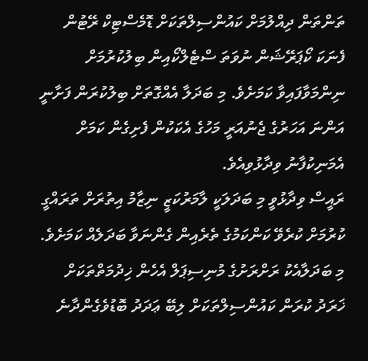ތަންތަން ދިއްލުމަށް ކައުންސިލްތަކަށް ޑޮމެސްޓިކް ރޭޓުން ފެނަކަ ކޯޕަރޭޝަން ނުވަތަ ސްޓެލްކޯއިން ބިލުކުރުމަށް ނިންމަވާފައިވާ ކަމަށެވެ. މި ބަދަލާ އެއްގޮތަށް ބިލުކުރަން ފަށާނީ އަންނަ އަހަރުގެ ޖެނުއަރީ މަހުގެ އެކަކުން ފެށިގެން ކަމަށް އެމަނިކުފާނު ވިދާޅުވިއެވެ.
ރައީސް ވިދާޅުވީ މި ބަދަލަކީ ލާމަރުކަޒީ ނިޒާމު އިތުރަށް ތަރައްގީ ކުރުމަށް ކުރެވޭ ކަންކަމުގެ ތެރެއިން ގެންނަވާ ބަދަލެއް ކަމަށެވެ. މި ބަދަލާއެކު ރަށްރަށުގެ މުނިސިޕަލް އެހެން ޚިދުމަތްތަކަށް ޚަރަދު ކުރަން ކައުންސިލްތަކަށް ލިބޭ ޢަދަދު ބޮޑުވެގެންދާނެ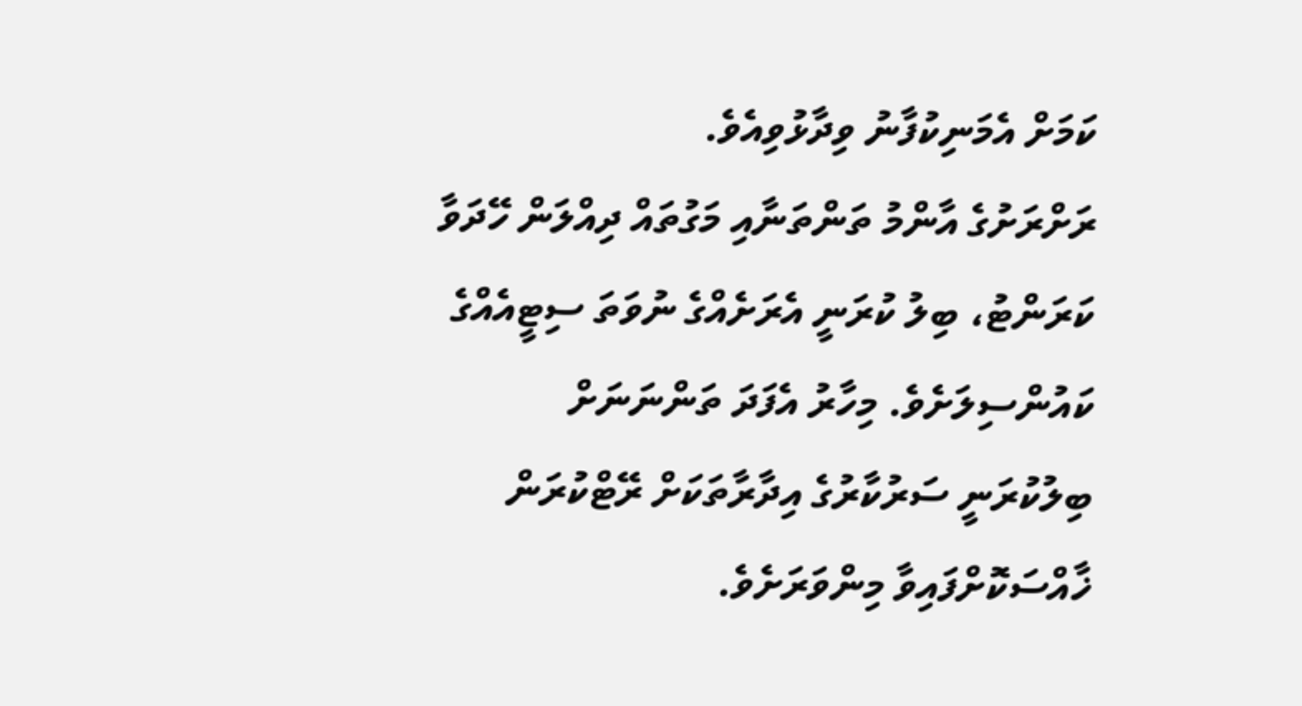ކަމަށް އެމަނިކުފާނު ވިދާޅުވިއެވެ.
ރަށްރަށުގެ އާންމު ތަންތަނާއި މަގުތައް ދިއްލަން ހޭދަވާ ކަރަންޓު، ބިލު ކުރަނީ އެރަށެއްގެ ނުވަތަ ސިޓީއެއްގެ ކައުންސިލަށެވެ. މިހާރު އެފަދަ ތަންނަނަށް ބިލުކުރަނީ ސަރުކާރުގެ އިދާރާތަކަށް ރޭޓްކުރަން ޚާއްސަކޮށްފައިވާ މިންވަރަށެވެ.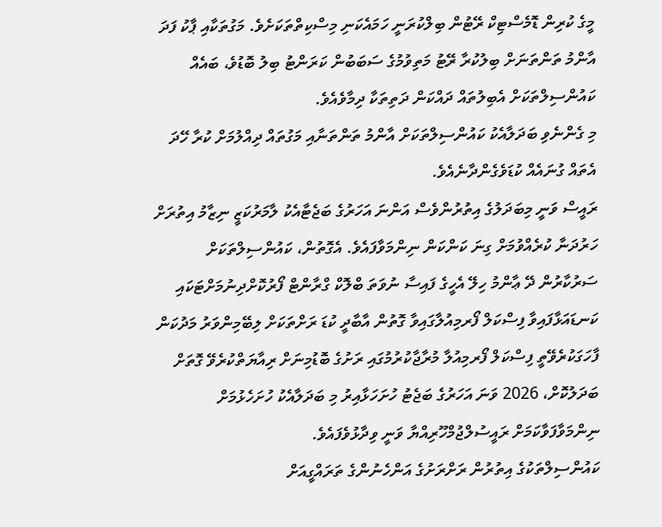މީގެ ކުރިން ޑޮމެސްޓިކް ރޭޓުން ބިލްކުރަނީ ހަމައެކަނި މިސްކިތްތަކަށެވެ. މަގުތަކާއި ޕާކު ފަދަ އާންމު ތަންތަނަށް ބިލުކުރާ ރޭޓު މަތިވުމުގެ ސަބަބުން ކަރަންޓު ބިލު ބޮޑުވެ، ބައެއް ކައުންސިލްތަކަށް އެބިލުތައް ދައްކަން ދަތިތަކާ ދިމާވެއެވެ.
މި ގެންނެވި ބަދަލާއެކު ކައުންސިލްތަކަށް އާންމު ތަންތަނާއި މަގުތައް ދިއްލުމަށް ކުރާ ހޭދަ އެތައް ގުނައެއް ކުޑަވެގެންދާނެއެވެ.
ރައީސް ވަނީ މިބަދަލުގެ އިތުރުންވެސް އަންނަ އަހަރުގެ ބަޖެޓާއެކު ލާމަރުކަޒީ ނިޒާމު އިތުރަށް ހަރުދަނާ ކުރެއްވުމަށް ގިނަ ކަންކަން ނިންމަވާފައެވެ. އެގޮތުން، ކައުންސިލްތަކަށް ސަރުކާރުން ދޭ ޢާންމު ހިލޭ އެހީގެ ފައިސާ ނުވަތަ ބްލޮކް ގްރާންޓް ފޯރުކޮށްދިނުމަށްޓަކައި ކަނޑައަޅާފައިވާ ފިސްކަލް ފޯރމިއުލާގައިވާ ގޮތުން އާބާދީ ކުޑަ ރަށްތަކަށް ލިބޭމިންވަރު މަދުކަން ފާހަގަކުރެވޭތީ ފިސްކަލް ފޯރމިއުލާ މުރާޖާކުރުމުގައި ރަށުގެ ބޮޑުމިނަށް ރިއާޔަތްކުރެވޭ ގޮތަށް ބަދަލުކޮށް، 2026 ވަނަ އަހަރުގެ ބަޖެޓު ހުށަހަޅާއިރު މި ބަދަލާއެކު ހުށަހެޅުމަށް ނިންމަވާފަވާކަމަށް ރައީސުލްޖުމްހޫރިއްޔާ ވަނީ ވިދާޅުވެފައެވެ.
ކައުންސިލްތަކުގެ އިތުރުން ރަށްރަށުގެ އަންހެނުންގެ ތަރައްގީއަށް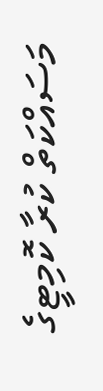މަސައްކަތް ކުރާ ކޮމިޓީގެ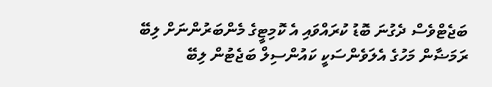ބަޖެޓްވެސް ދެގުނަ ބޮޑު ކުރައްވައި އެ ކޮމިޓީގެ މެންބަރުންނަށް ލިބޭ ރަމަޟާން މަހުގެ އެލަވެންސަކީ ކައުންސިލް ބަޖެޓުން ލިބޭ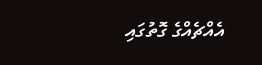އެއްޗެއްގެ ގޮތުގައި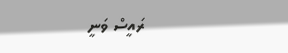ރައީސް ވަނީ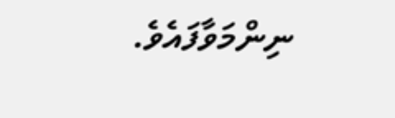ނިންމަވާފައެވެ.